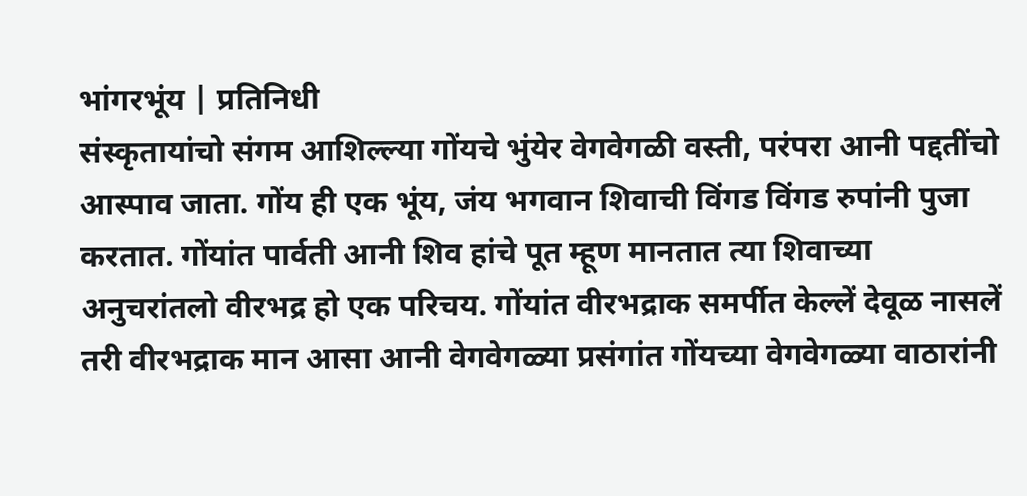भांगरभूंय | प्रतिनिधी
संस्कृतायांचो संगम आशिल्ल्या गोंयचे भुंयेर वेगवेगळी वस्ती, परंपरा आनी पद्दतींचो आस्पाव जाता. गोंय ही एक भूंय, जंय भगवान शिवाची विंगड विंगड रुपांनी पुजा करतात. गोंयांत पार्वती आनी शिव हांचे पूत म्हूण मानतात त्या शिवाच्या अनुचरांतलो वीरभद्र हो एक परिचय. गोंयांत वीरभद्राक समर्पीत केल्लें देवूळ नासलें तरी वीरभद्राक मान आसा आनी वेगवेगळ्या प्रसंगांत गोंयच्या वेगवेगळ्या वाठारांनी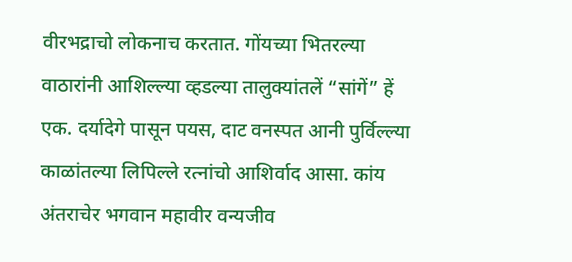वीरभद्राचो लोकनाच करतात. गोंयच्या भितरल्या वाठारांनी आशिल्ल्या व्हडल्या तालुक्यांतलें “सांगें” हें एक. दर्यादेगे पासून पयस, दाट वनस्पत आनी पुर्विल्ल्या काळांतल्या लिपिल्ले रत्नांचो आशिर्वाद आसा. कांय अंतराचेर भगवान महावीर वन्यजीव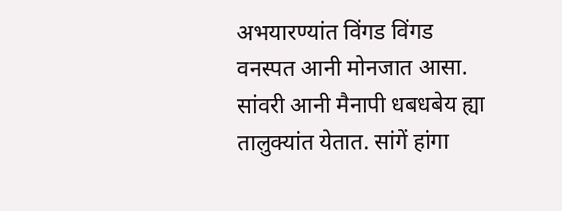अभयारण्यांत विंगड विंगड वनस्पत आनी मोनजात आसा. सांवरी आनी मैनापी धबधबेय ह्या तालुक्यांत येतात. सांगें हांगा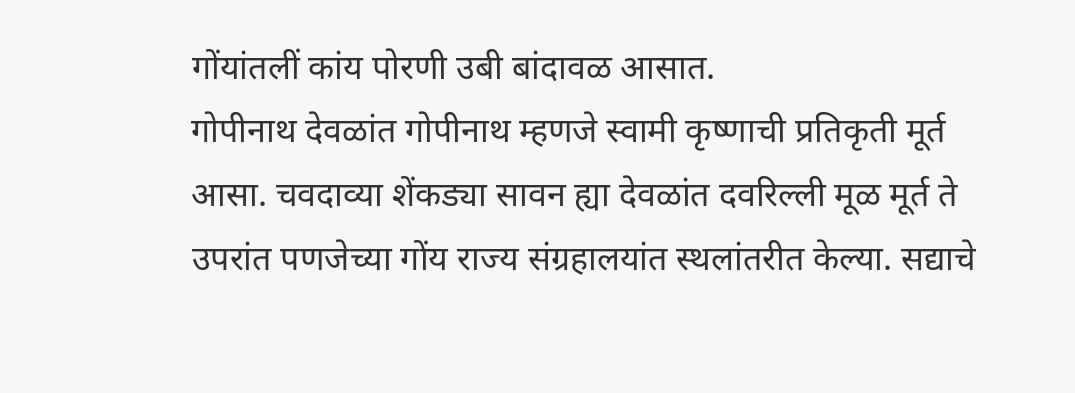गोंयांतलीं कांय पोरणी उबी बांदावळ आसात.
गोपीनाथ देवळांत गोपीनाथ म्हणजे स्वामी कृष्णाची प्रतिकृती मूर्त आसा. चवदाव्या शेंकड्या सावन ह्या देवळांत दवरिल्ली मूळ मूर्त ते उपरांत पणजेच्या गोंय राज्य संग्रहालयांत स्थलांतरीत केल्या. सद्याचे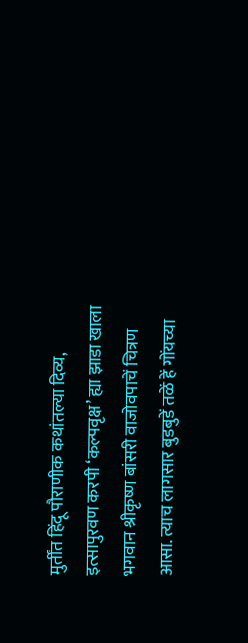मुर्तींत हिंदू पौराणीक कथांतल्या दिव्य, इत्सापुरवण करपी ‘कल्पवृक्ष’ ह्या झाडा खाला भगवान श्रीकृष्ण बांसरी वाजोवपाचें चित्रण आसा. त्याच लागसार बुडबुडें तळें हें गोंयच्या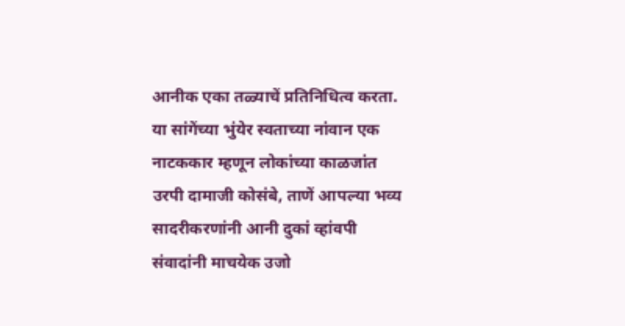आनीक एका तळ्याचें प्रतिनिधित्व करता. या सांगेंच्या भुंयेर स्वताच्या नांवान एक नाटककार म्हणून लोकांच्या काळजांत उरपी दामाजी कोसंबे, ताणें आपल्या भव्य सादरीकरणांनी आनी दुकां व्हांवपी संवादांनी माचयेक उजो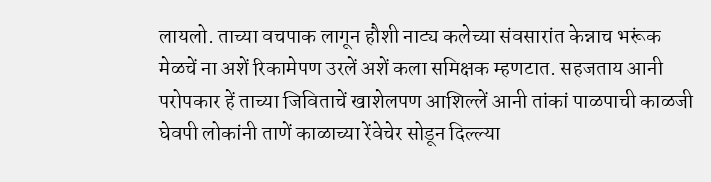लायलो. ताच्या वचपाक लागून हौशी नाट्य कलेच्या संवसारांत केन्नाच भरूंक मेळचें ना अशें रिकामेपण उरलें अशें कला समिक्षक म्हणटात. सहजताय आनी परोपकार हें ताच्या जिविताचें खाशेलपण आशिल्लें आनी तांकां पाळपाची काळजी घेवपी लोकांनी ताणें काळाच्या रेंवेचेर सोडून दिल्ल्या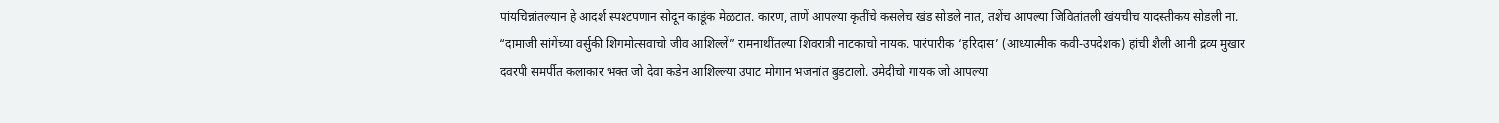पांयचिन्नांतल्यान हे आदर्श स्पश्टपणान सोदून काडूंक मेळटात. कारण, ताणें आपल्या कृतींचे कसलेच खंड सोडले नात, तशेंच आपल्या जिवितांतली खंयचीच यादस्तीकय सोडली ना.
“दामाजी सांगेंच्या वर्सुकी शिगमोत्सवाचो जीव आशिल्लें” रामनाथींतल्या शिवरात्री नाटकाचो नायक. पारंपारीक ‘हरिदास’ (आध्यात्मीक कवी-उपदेशक) हांची शैली आनी द्रव्य मुखार दवरपी समर्पीत कलाकार भक्त जो देवा कडेन आशिल्ल्या उपाट मोगान भजनांत बुडटालो. उमेदीचो गायक जो आपल्या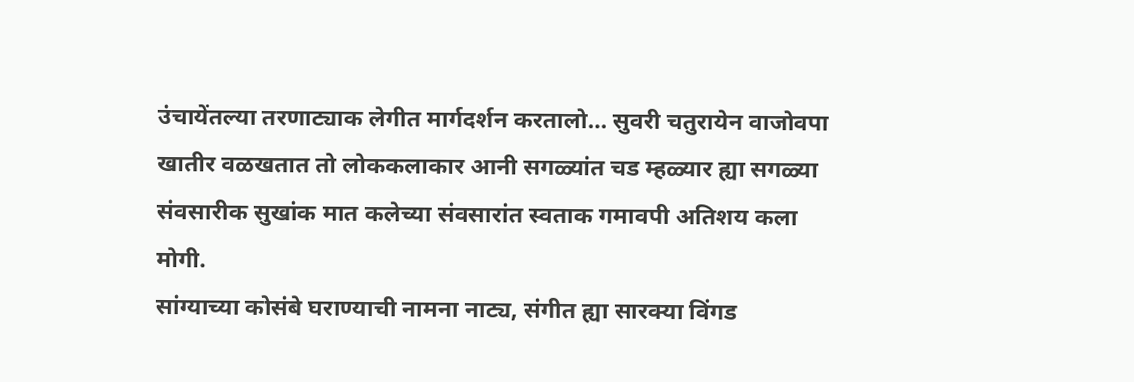उंचायेंतल्या तरणाट्याक लेगीत मार्गदर्शन करतालो… सुवरी चतुरायेन वाजोवपा खातीर वळखतात तो लोककलाकार आनी सगळ्यांत चड म्हळ्यार ह्या सगळ्या संवसारीक सुखांक मात कलेच्या संवसारांत स्वताक गमावपी अतिशय कला मोगी.
सांग्याच्या कोसंबे घराण्याची नामना नाट्य, संगीत ह्या सारक्या विंगड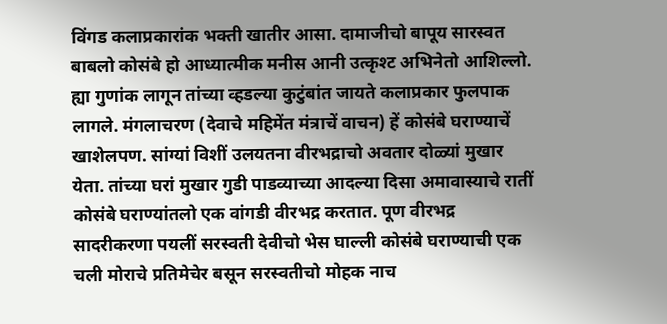विंगड कलाप्रकारांक भक्ती खातीर आसा. दामाजीचो बापूय सारस्वत बाबलो कोसंबे हो आध्यात्मीक मनीस आनी उत्कृश्ट अभिनेतो आशिल्लो. ह्या गुणांक लागून तांच्या व्हडल्या कुटुंबांत जायते कलाप्रकार फुलपाक लागले. मंगलाचरण (देवाचे महिमेंत मंत्राचें वाचन) हें कोसंबे घराण्याचें खाशेलपण. सांग्यां विशीं उलयतना वीरभद्राचो अवतार दोळ्यां मुखार येता. तांच्या घरां मुखार गुडी पाडव्याच्या आदल्या दिसा अमावास्याचे रातीं कोसंबे घराण्यांतलो एक वांगडी वीरभद्र करतात. पूण वीरभद्र सादरीकरणा पयलीं सरस्वती देवीचो भेस घाल्ली कोसंबे घराण्याची एक चली मोराचे प्रतिमेचेर बसून सरस्वतीचो मोहक नाच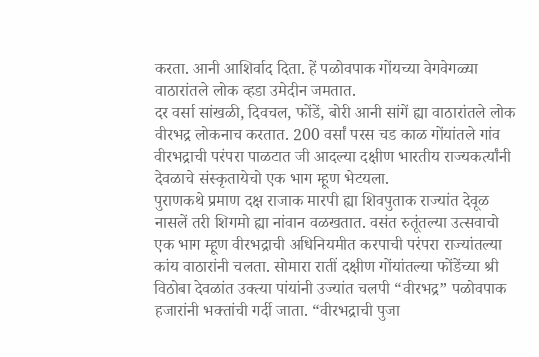करता. आनी आशिर्वाद दिता. हें पळोवपाक गोंयच्या वेगवेगळ्या वाठारांतले लोक व्हडा उमेदीन जमतात.
दर वर्सा सांखळी, दिवचल, फोंडें, बोरी आनी सांगें ह्या वाठारांतले लोक वीरभद्र लोकनाच करतात. 200 वर्सां परस चड काळ गोंयांतले गांव वीरभद्राची परंपरा पाळटात जी आदल्या दक्षीण भारतीय राज्यकर्त्यांनी देवळाचे संस्कृतायेचो एक भाग म्हूण भेटयला.
पुराणकथे प्रमाण दक्ष राजाक मारपी ह्या शिवपुताक राज्यांत देवूळ नासलें तरी शिगमो ह्या नांवान वळखतात. वसंत रुतूंतल्या उत्सवाचो एक भाग म्हूण वीरभद्राची अधिनियमीत करपाची परंपरा राज्यांतल्या कांय वाठारांनी चलता. सोमारा रातीं दक्षीण गोंयांतल्या फोंडेंच्या श्री विठोबा देवळांत उक्त्या पांयांनी उज्यांत चलपी “वीरभद्र” पळोवपाक हजारांनी भक्तांची गर्दी जाता. “वीरभद्राची पुजा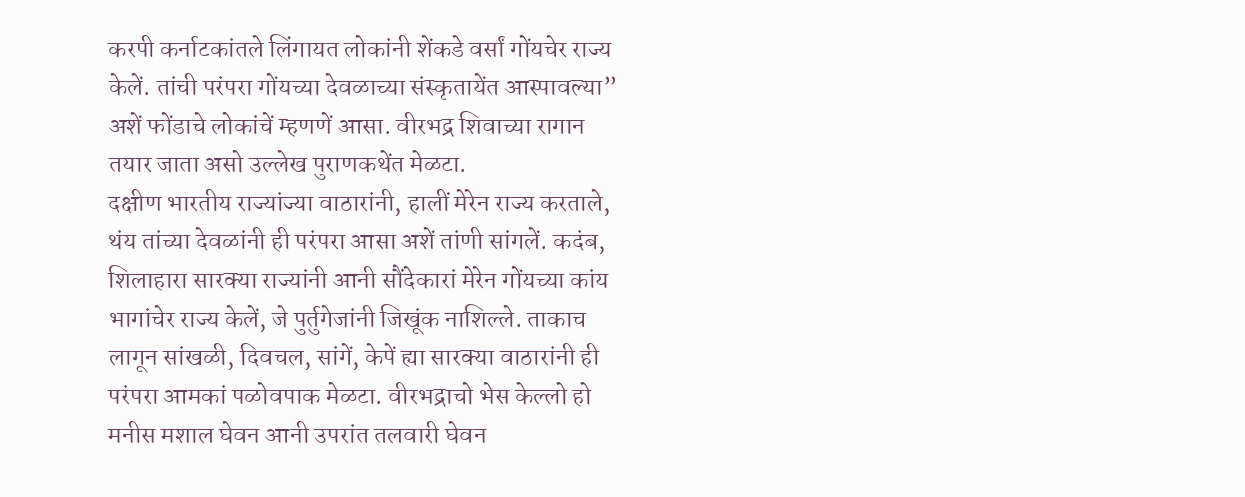करपी कर्नाटकांतले लिंगायत लोकांनी शेंकडे वर्सां गोंयचेर राज्य केलें. तांची परंपरा गोंयच्या देवळाच्या संस्कृतायेंत आस्पावल्या” अशें फोंडाचे लोकांचें म्हणणें आसा. वीरभद्र शिवाच्या रागान तयार जाता असो उल्लेख पुराणकथेंत मेळटा.
दक्षीण भारतीय राज्यांज्या वाठारांनी, हालीं मेरेन राज्य करताले, थंय तांच्या देवळांनी ही परंपरा आसा अशें तांणी सांगलें. कदंब, शिलाहारा सारक्या राज्यांनी आनी सौंदेकारां मेरेन गोंयच्या कांय भागांचेर राज्य केलें, जे पुर्तुगेजांनी जिखूंक नाशिल्ले. ताकाच लागून सांखळी, दिवचल, सांगें, केपें ह्या सारक्या वाठारांनी ही परंपरा आमकां पळोवपाक मेळटा. वीरभद्राचो भेस केल्लो हो मनीस मशाल घेवन आनी उपरांत तलवारी घेवन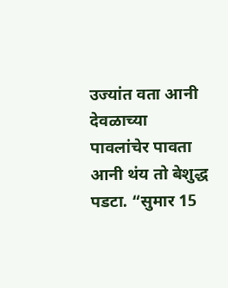उज्यांत वता आनी देवळाच्या पावलांचेर पावता आनी थंय तो बेशुद्ध पडटा. “सुमार 15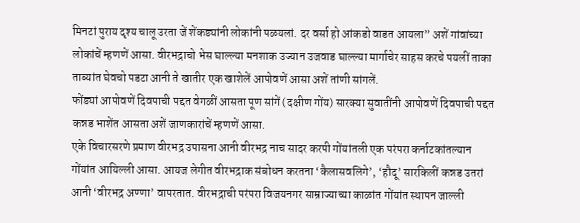मिनटां पुराय दृश्य चालू उरता जें शेंकड्यांनी लोकांनी पळयलां. दर वर्सा हो आंकडो वाडत आयला” अशें गांवांच्या लोकांचें म्हणणें आसा. वीरभद्राचो भेस घाल्ल्या मनशाक उज्यान उजवाड घाल्ल्या मार्गाचेर साहस करचे पयलीं ताका ताब्यांत घेवचो पडटा आनी ते खातीर एक खाशेलें आपोवणें आसा अशें तांणी सांगलें.
फोंड्यां आपोवणें दिवपाची पद्दत वेगळीं आसता पूण सांगें (दक्षीण गोंय) सारक्या सुवातींनी आपोवणें दिवपाची पद्दत कन्नड भाशेंत आसता अशें जाणकारांचें म्हणणें आसा.
एके विचारसरणे प्रमाण वीरभद्र उपासना आनी वीरभद्र नाच सादर करपी गोंयांतली एक परंपरा कर्नाटकांतल्यान गोंयांत आयिल्ली आसा. आयज लेगीत वीरभद्राक संबोधन करतना ‘कैलासवलिगे’, ‘हौदू’ सारकिलीं कन्नड उतरां आनी ‘वीरभद्र अण्णा’ वापरतात. वीरभद्राची परंपरा विजयनगर साम्राज्याच्या काळांत गोंयांत स्थापन जाल्ली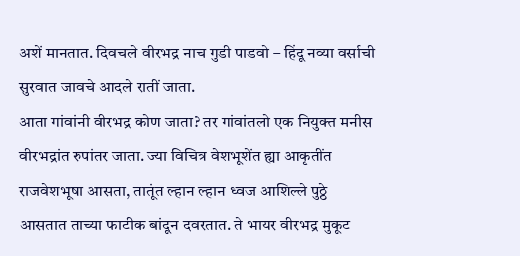अशें मानतात. दिवचले वीरभद्र नाच गुडी पाडवो – हिंदू नव्या वर्साची सुरवात जावचे आदले रातीं जाता.
आता गांवांनी वीरभद्र कोण जाता? तर गांवांतलो एक नियुक्त मनीस वीरभद्रांत रुपांतर जाता. ज्या विचित्र वेशभूशेंत ह्या आकृतींत राजवेशभूषा आसता, तातूंत ल्हान ल्हान ध्वज आशिल्ले पुठ्ठे आसतात ताच्या फाटीक बांदून दवरतात. ते भायर वीरभद्र मुकूट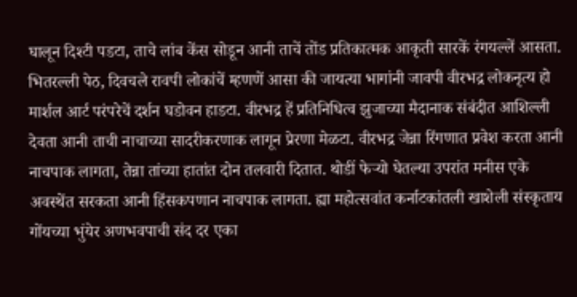घालून दिश्टी पडटा, ताचे लांब केंस सोडून आनी ताचें तोंड प्रतिकात्मक आकृती सारकें रंगयल्लें आसता.
भितरल्ली पेठ, दिवचले रावपी लोकांचें म्हणणें आसा की जायत्या भागांनी जावपी वीरभद्र लोकनृत्य हो मार्शल आर्ट परंपरेचें दर्शन घडोवन हाडटा. वीरभद्र हें प्रतिनिधित्व झुजाच्या मैदानाक संबंदीत आशिल्ली देवता आनी ताची नाचाच्या सादरीकरणाक लागून प्रेरणा मेळटा. वीरभद्र जेन्ना रिंगणात प्रवेश करता आनी नाचपाक लागता, तेन्ना तांच्या हातांत दोन तलवारी दितात. थोडीं फेऱ्यो घेतल्या उपरांत मनीस एके अवस्थेंत सरकता आनी हिंसकपणान नाचपाक लागता. ह्या महोत्सवांत कर्नाटकांतली खाशेली संस्कृताय गोंयच्या भुंयेर अणभवपाची संद दर एका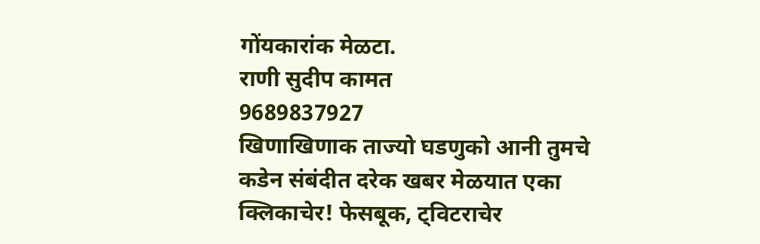गोंयकारांक मेळटा.
राणी सुदीप कामत
9689837927
खिणाखिणाक ताज्यो घडणुको आनी तुमचे कडेन संबंदीत दरेक खबर मेळयात एका क्लिकाचेर! फेसबूक, ट्विटराचेर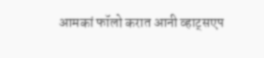आमकां फॉलो करात आनी व्हाट्सएप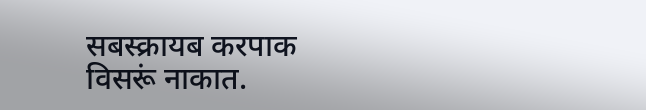सबस्क्रायब करपाक विसरूं नाकात.